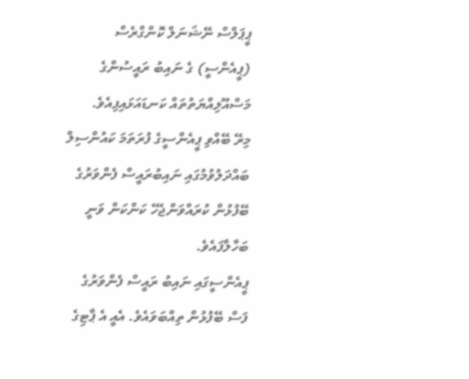ޕީޕަލްސް ނޭޝަނަލް ކޮންގްރެސް (ޕީއެންސީ) ގެ ނައިބު ރައީސުންގެ މަސްއޫލިއްޔަތުތައް ކަނޑައަޅައިފިއެވެ.
މިރޭ ބޭއްވި ޕީއެންސީގެ ފުރަތަމަ ކައުންސިލް ބައްދަލުވުމުގައި ނައިބުރައީސް ފެންވަރުގެ ބޭފުޅުން ކުރައްވަންޖެހޭ ކަންކަން ވަނީ ބަހާލާފައެވެ.
ޕީއެންސީގައި ނައިބު ރައީސް ފެންވަރުގެ ފަސް ބޭފުޅުން ތިއްބަވައެވެ. އެއީ އެ ޕާޓިގެ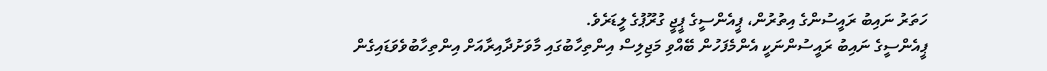ހަތަރު ނައިބު ރައީސުންގެ އިތުރުން، ޕީއެންސީގެ ޕީޖީ ގުރޫޕުގެ ލީޑަރެވެ.
ޕީއެންސީގެ ނައިބު ރައީސުންނަކީ އެންމެފަހުން ބޭއްވި މަޖިލިސް އިންތިހާބުގައި މާވަށުދާއިރާއަށް އިންތިހާބުވެވަޑައިގެން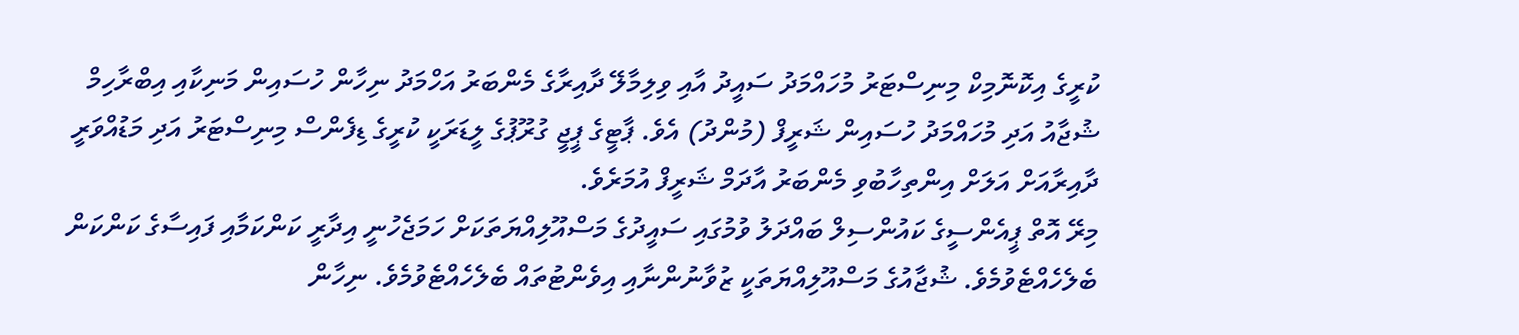ކުރީގެ އިކޮނޮމިކް މިނިސްޓަރު މުހައްމަދު ސައީދު އާއި ވިލިމާލޭ ދާއިރާގެ މެންބަރު އަހްމަދު ނިހާން ހުސައިން މަނިކާއި އިބްރާހިމް ޝުޖާއު އަދި މުހައްމަދު ހުސައިން ޝަރީފް (މުންދު) އެވެ. ޕާޓީގެ ޕީޖީ ގުރޫޕުގެ ލީޑަރަކީ ކުރީގެ ޑިފެންސް މިނިސްޓަރު އަދި މަޑުއްވަރީ ދާއިރާއަށް އަލަށް އިންތިހާބުވި މެންބަރު އާދަމް ޝަރީފް އުމަރެވެ.
މިރޭ އޮތް ޕީއެންސީގެ ކައުންސިލް ބައްދަލު ވުމުގައި ސައީދުގެ މަސްއޫލިއްޔަތަކަށް ހަމަޖެހުނީ އިދާރީ ކަންކަމާއި ފައިސާގެ ކަންކަން ބެލެހެއްޓެވުމެވެ. ޝުޖާއުގެ މަސްއޫލިއްޔަތަކީ ޒުވާނުންނާއި އިވެންޓުތައް ބެލެހެއްޓެވުމެވެ. ނިހާން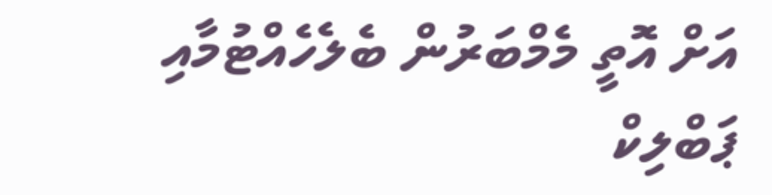އަށް އޮތީ މެމްބަރުން ބެލެހެއްޓުމާއި ޕަބްލިކް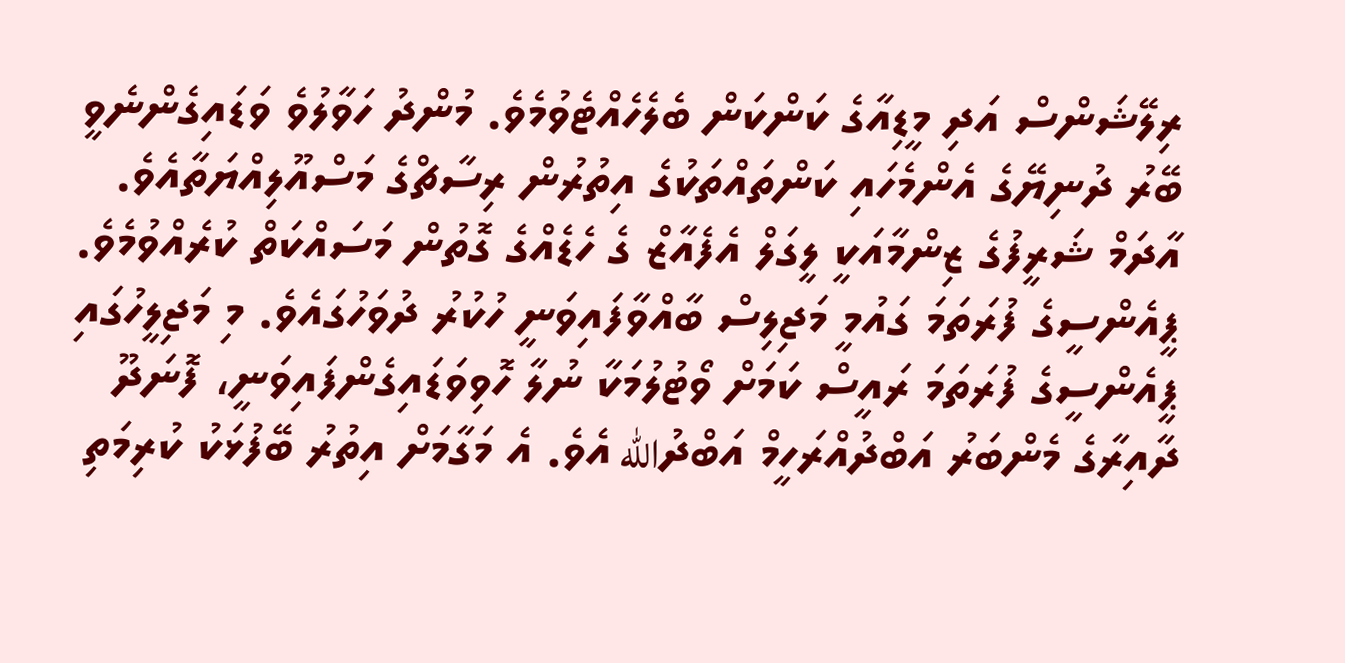ރިލޭޝަންސް އަދި މީޑިއާގެ ކަންކަން ބެލެހެއްޓެވުމެވެ. މުންދު ހަވާލުވެ ވަޑައިގެންނެވީ ބޭރު ދުނިޔޭގެ އެންމެހައި ކަންތައްތަކުގެ އިތުރުން ރިސާޗްގެ މަސްއޫލިއްޔަތާއެވެ.
އާދަމް ޝަރީފުގެ ޒިންމާއަކީ ލީގަލް އެފެއާޒް ގެ ހެޑެއްގެ ގޮތުން މަސައްކަތް ކުރެއްވުމެވެ.
ޕީއެންސީގެ ފުރަތަމަ ގައުމީ މަޖިލިސް ބާއްވާފައިވަނީ ހުކުރު ދުވަހުގައެވެ. މި މަޖިލީހުގައި ޕީއެންސީގެ ފުރަތަމަ ރައީސް ކަމަށް ވޯޓުލުމަކާ ނުލާ ހޮވިވަޑައިގެންފައިވަނީ، ފޮނަދޫ ދާއިރާގެ މެންބަރު އަބްދުއްރަހީމް އަބްދުالله އެވެ. އެ މަގާމަށް އިތުރު ބޭފުޅަކު ކުރިމަތި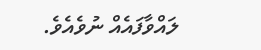ލައްވާފައެއް ނުވެއެވެ.